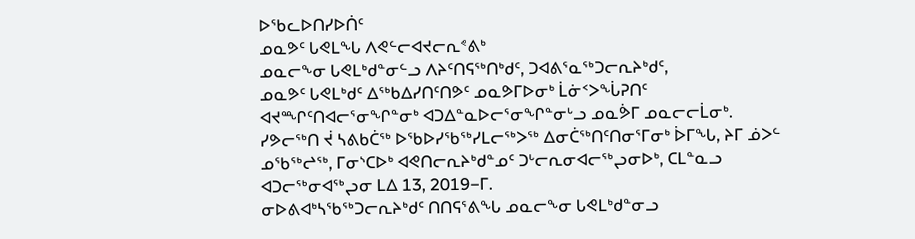ᐅᖃᓚᐅᑎᓯᐅᑏᑦ
ᓄᓇᕗᑦ ᒐᕙᒪᖓ ᐱᕙᓪᓕᐊᔪᓕᕆᕝᕕᒃ
ᓄᓇᓕᖕᓂ ᒐᕙᒪᒃᑯᓐᓂᓪᓗ ᐱᔨᑦᑎᕋᖅᑎᒃᑯᑦ, ᑐᐊᕕᕐᓇᖅᑐᓕᕆᔨᒃᑯᑦ,
ᓄᓇᕗᑦ ᒐᕙᒪᒃᑯᑦ ᐃᖅᑲᐃᓯᑎᑦᑎᕗᑦ ᓄᓇᕗᒥᐅᓂᒃ ᒫᓃᑉᐳᖔᕈᑎᑦ ᐊᔪᙱᑦᑎᐊᓕᕐᓂᖏᓐᓂᒃ ᐊᑐᐃᓐᓇᐅᓕᕐᓂᖏᓐᓂᒡᓗ ᓄᓇᕘᒥ ᓄᓇᓕᓕᒫᓂᒃ.
ᓯᕗᓕᖅᑎ ᔫ ᓴᕕᑲᑖᖅ ᐅᖃᐅᓯᖃᖅᓯᒪᓕᖅᐳᖅ ᐃᓂᑖᖅᑎᑦᑎᓂᕐᒥᓂᒃ ᐆᒥᖓ, ᔨᒥ ᓅᐳᓪ ᓄᖃᖅᖠᖅ, ᒥᓂᔅᑕᐅᒃ ᐊᕙᑎᓕᕆᔨᒃᑯᓐᓄᑦ ᑐᒡᓕᕆᓂᐊᓕᖅᖢᓂᐅᒃ, ᑕᒪᓐᓇᓗ ᐊᑐᓕᖅᓂᐊᖅᖢᓂ ᒪᐃ 13, 2019−ᒥ.
ᓂᐅᕕᐊᒃᓴᖃᖅᑐᓕᕆᔨᒃᑯᑦ ᑎᑎᕋᕐᕕᖓ ᓄᓇᓕᖕᓂ ᒐᕙᒪᒃᑯᓐᓂᓗ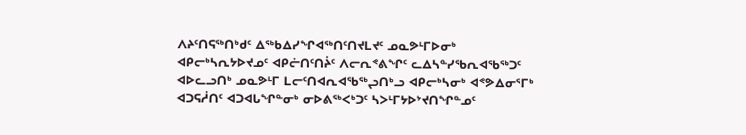ᐱᔨᑦᑎᕋᖅᑎᒃᑯᑦ ᐃᖅᑲᐃᓯᖏᐊᖅᑎᑦᑎᔪᒪᔪᑦ ᓄᓇᕗᒻᒥᐅᓂᒃ ᐊᑭᓕᒃᓴᕆᔭᐅᔪᓄᑦ ᐊᑭᓖᑎᑦᑎᔩᑦ ᐱᓕᕆᕝᕕᖏᑦ ᓚᐃᓴᓐᓯᖃᕆᐊᖃᖅᑐᑦ ᐊᐅᓚᓗᑎᒃ ᓄᓇᕗᒻᒥ ᒪᓕᑦᑎᐊᕆᐊᖃᖅᖢᑎᒃᓗ ᐊᑭᓕᒃᓴᓂᒃ ᐊᕝᕗᐃᓂᕐᒥᒃ ᐊᑐᕋᓲᑎᑦ ᐊᑐᐊᒐᖏᓐᓂᒃ ᓂᐅᕕᖅᐸᒃᑐᑦ ᓴᐳᒻᒥᔭᐅᔾᔪᑎᖏᓐᓄᑦ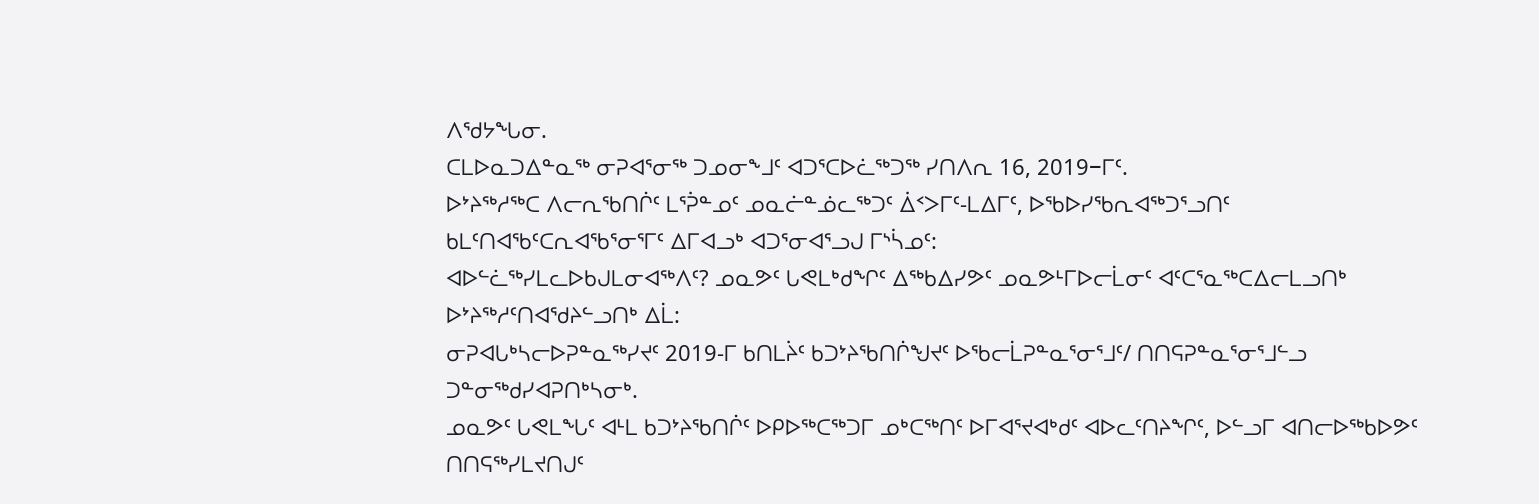ᐱᖁᔭᖓᓂ.
ᑕᒪᐅᓇᑐᐃᓐᓇᖅ ᓂᕈᐊᕐᓂᖅ ᑐᓄᓂᖕᒧᑦ ᐊᑐᕐᑕᐅᓛᖅᑐᖅ ᓯᑎᐱᕆ 16, 2019−ᒥᑦ.
ᐅᔾᔨᖅᓱᖅᑕ ᐱᓕᕆᖃᑎᒌᑦ ᒪᕐᕉᓐᓄᑦ ᓄᓇᓖᓐᓅᓚᖅᑐᑦ ᐄᑉᐳᒥᑦ-ᒪᐃᒥᑦ, ᐅᖃᐅᓯᖃᕆᐊᖅᑐᕐᓗᑎᑦ ᑲᒪᑦᑎᐊᖃᑦᑕᕆᐊᖃᕐᓂᕐᒥᑦ ᐃᒥᐊᓗᒃ ᐊᑐᕐᓂᐊᕐᓗᒍ ᒥᔅᓵᓄᑦ:
ᐊᐅᓪᓛᖅᓯᒪᓚᐅᑲᒍᒪᓂᐊᖅᐱᑦ? ᓄᓇᕗᑦ ᒐᕙᒪᒃᑯᖏᑦ ᐃᖅᑲᐃᓯᕗᑦ ᓄᓇᕗᒻᒥᐅᓕᒫᓂᑦ ᐊᑦᑕᕐᓇᖅᑕᐃᓕᒪᓗᑎᒃ ᐅᔾᔨᖅᓱᑦᑎᐊᖁᔨᓪᓗᑎᒃ ᐃᒫ:
ᓂᕈᐊᒐᒃᓴᓕᐅᕈᓐᓇᖅᓯᔪᑦ 2019-ᒥ ᑲᑎᒪᔩᑦ ᑲᑐᔾᔨᖃᑎᒌᖑᔪᑦ ᐅᖃᓕᒫᕈᓐᓇᕐᓂᕐᒧᑦ/ ᑎᑎᕋᕈᓐᓇᕐᓂᕐᒧᓪᓗ ᑐᓐᓂᖅᑯᓯᐊᕈᑎᒃᓴᓂᒃ.
ᓄᓇᕗᑦ ᒐᕙᒪᖓᑦ ᐊᒻᒪ ᑲᑐᔾᔨᖃᑎᒌᑦ ᐅᑭᐅᖅᑕᖅᑐᒥ ᓄᒃᑕᖅᑎᑦ ᐅᒥᐊᕐᔪᐊᒃᑯᑦ ᐊᐅᓚᑦᑎᔨᖏᑦ, ᐅᓪᓗᒥ ᐊᑎᓕᐅᖅᑲᐅᕗᑦ ᑎᑎᕋᖅᓯᒪᔪᑎᒍᑦ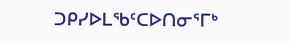ᑐᑭᓯᐅᒪᖃᑦᑕᐅᑎᓂᕐᒥᒃ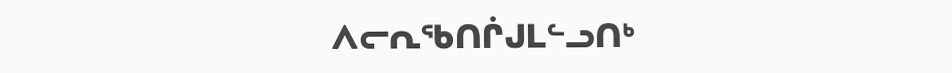ᐱᓕᕆᖃᑎᒌᒍᒪᓪᓗᑎᒃ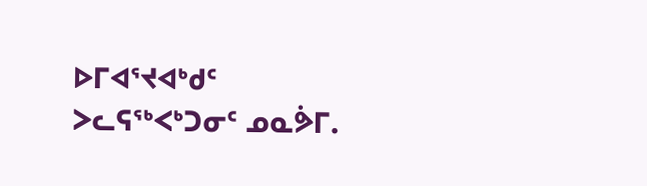ᐅᒥᐊᕐᔪᐊᒃᑯᑦ ᐳᓚᕋᖅᐸᒃᑐᓂᑦ ᓄᓇᕘᒥ.